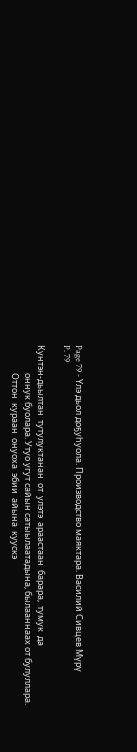Page 79 - Үлэ дьол доҕуһуола. Производство маяктара. Василий Сивцев Мүрү
P. 79

Кунтэн-дьылтан  тутулуктанан  от  улэтэ  араастаан  барара,  тумук  да
              оннук буолара. Утуо угут сайын сатыылаатадына, былааннаах от булуллара.
              Оттон  кураан  онуоха  эбии  айына  куускэ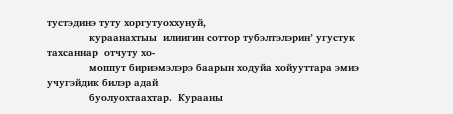тустэдинэ туту хоргутуоххунуй,
              кураанахтыы  илиигин соттор тубэлтэлэрин’ угустук тахсаннар  отчуту хо-
              моппут бириэмэлэрэ баарын ходуйа хойууттара эмиэ учугэйдик билэр адай
              буолуохтаахтар.  Курааны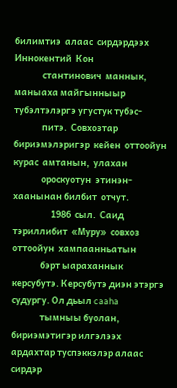билимтиэ  алаас  сирдэрдээх  Иннокентий  Кон
              стантинович  маннык,  маныаха майгынныыр тубэлтэлэргэ угустук тубэс-
              питэ.  Совхозтар  бириэмэлэригэр  кейен  оттоойун  курас  амтанын,  улахан
              ороскуотун  этинэн-хаанынан билбит  отчут.
                   1986  сыл.  Саид тэриллибит  «Муру»  совхоз  оттоойун  хампаанньатын
              бэрт ыараханнык керсубутэ. Керсубутэ диэн этэргэ судургу. Ол дьыл caaha
              тымныы буолан, бириэмэтигэр илгэлээх ардахтар туспэккэлэр алаас сирдэр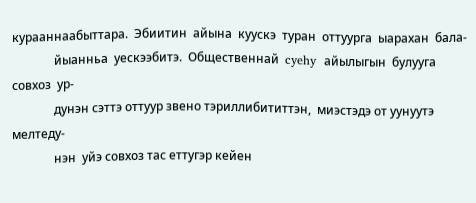курааннаабыттара.  Эбиитин  айына  куускэ  туран  оттуурга  ыарахан  бала-
              йыанньа  уескээбитэ.  Общественнай  cyehy  айылыгын  булууга  совхоз  ур-
              дунэн сэттэ оттуур звено тэриллибититтэн,  миэстэдэ от уунуутэ мелтеду-
              нэн  уйэ совхоз тас еттугэр кейен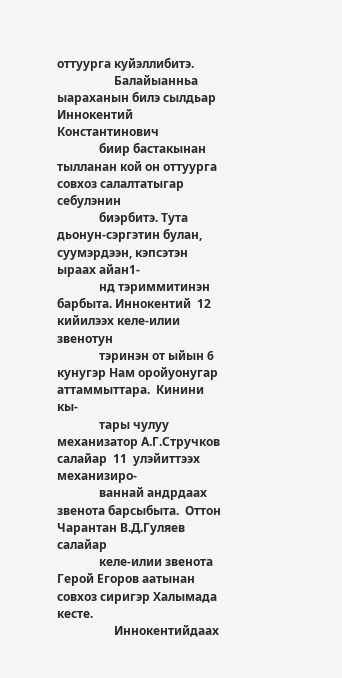оттуурга куйэллибитэ.
                   Балайыанньа ыараханын билэ сылдьар Иннокентий  Константинович
              биир бастакынан тылланан кой он оттуурга совхоз салалтатыгар себулэнин
              биэрбитэ. Тута дьонун-сэргэтин булан, суумэрдээн, кэпсэтэн ыраах айан1-
              нд тэриммитинэн барбыта. Иннокентий  12 кийилээх келе-илии звенотун
              тэринэн от ыйын 6 кунугэр Нам оройуонугар аттаммыттара.  Кинини кы-
              тары чулуу механизатор А.Г.Стручков салайар  11  улэйиттээх механизиро-
              ваннай андрдаах звенота барсыбыта.  Оттон Чарантан В.Д.Гуляев салайар
              келе-илии звенота Герой Егоров аатынан совхоз сиригэр Халымада кесте.
                   Иннокентийдаах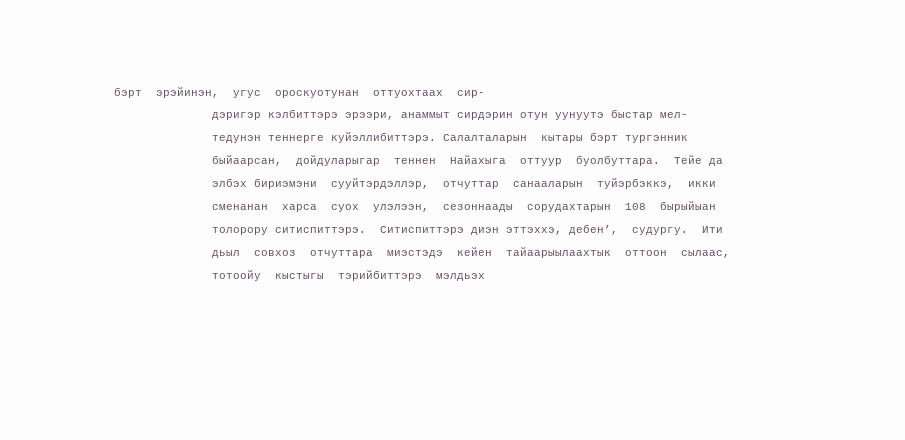бэрт  эрэйинэн,  угус  ороскуотунан  оттуохтаах  сир-
              дэригэр кэлбиттэрэ эрээри, анаммыт сирдэрин отун уунуутэ быстар мел-
              тедунэн теннерге куйэллибиттэрэ. Салалталарын  кытары бэрт тургэнник
              быйаарсан,  дойдуларыгар  теннен  Найахыга  оттуур  буолбуттара.  Тейе да
              элбэх бириэмэни  сууйтэрдэллэр,  отчуттар  санааларын  туйэрбэккэ,  икки
              сменанан  харса  суох  улэлээн,  сезоннаады  сорудахтарын  108  бырыйыан
              толорору ситиспиттэрэ.  Ситиспиттэрэ диэн эттэххэ, дебен’,  судургу.  Ити
              дьыл  совхоз  отчуттара  миэстэдэ  кейен  тайаарыылаахтык  оттоон  сылаас,
              тотоойу  кыстыгы  тэрийбиттэрэ  мэлдьэх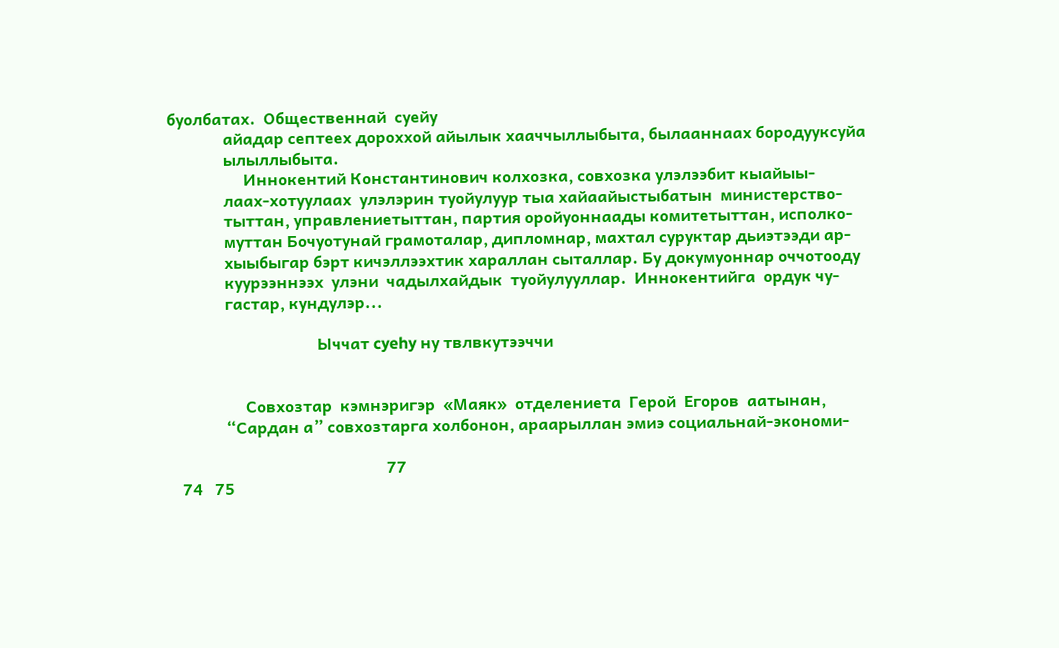буолбатах.  Общественнай  суейу
              айадар септеех дороххой айылык хааччыллыбыта, былааннаах бородууксуйа
              ылыллыбыта.
                   Иннокентий Константинович колхозка, совхозка улэлээбит кыайыы-
              лаах-хотуулаах  улэлэрин туойулуур тыа хайаайыстыбатын  министерство-
              тыттан, управлениетыттан, партия оройуоннаады комитетыттан, исполко-
              муттан Бочуотунай грамоталар, дипломнар, махтал суруктар дьиэтээди ар-
              хыыбыгар бэрт кичэллээхтик хараллан сыталлар. Бу докумуоннар оччотооду
              куурээннээх  улэни  чадылхайдык  туойулууллар.  Иннокентийга  ордук чу-
              гастар, кундулэр...

                                     Ыччат cyehy ну твлвкутээччи


                   Совхозтар  кэмнэригэр  «Маяк»  отделениета  Герой  Егоров  аатынан,
              “Сардан а” совхозтарга холбонон, араарыллан эмиэ социальнай-экономи-

                                                      77
   74   75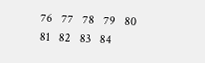76   77   78   79   80   81   82   83   84